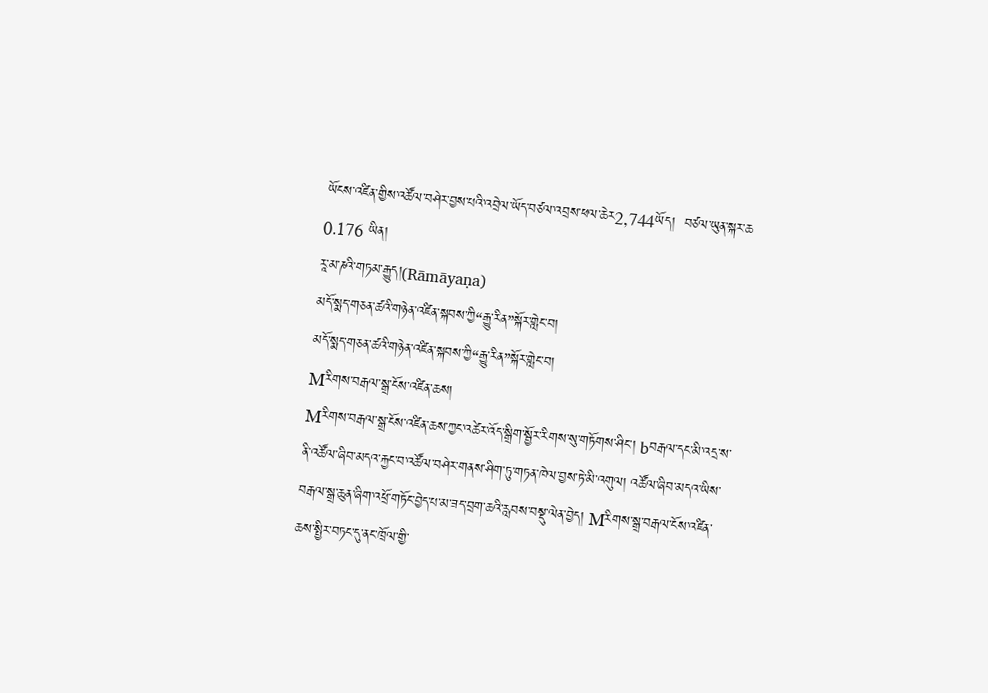ཡོངས་འཛིན་གྱིས་འཚོལ་བཤེར་བྱས་པའི་འབྲེལ་ཡོད་བཙལ་འབྲས་ཕལ་ཆེར2,744ཡོད།  བཙལ་ཡུན་སྐར་ཆ 0.176 ཡིན།
རཱ་མ་ཎའི་གཏམ་རྒྱུད།(Rāmāyaṇa)
མདོ་སྨད་གཅན་ཚའི་གཉེན་འཛིན་སྐབས་ཀྱི“རྒྱུ་རིན”སྐོར་གླེང་བ།
མདོ་སྨད་གཅན་ཚའི་གཉེན་འཛིན་སྐབས་ཀྱི“རྒྱུ་རིན”སྐོར་གླེང་བ།
Mརིགས་བརྒལ་སྒྲ་ངོས་འཛིན་ཆས།
Mརིགས་བརྒལ་སྒྲ་ངོས་འཛིན་ཆས་ཀྱང་འཚེར་འོད་སྒྲིག་སྦྱོར་རིགས་སུ་གཏོགས་ཤིང་། bབརྒལ་དང་མི་འདྲ་ས་ནི་འཚོལ་ཞིབ་མདའ་རྐྱང་བ་འཚོལ་བཤེར་གནས་ཤིག་ཏུ་གཏན་ཁེལ་བྱས་ཏེ་མི་འགུལ། འཚོལ་ཞིབ་མདའ་ཡིས་བརྒལ་སྒྲ་ཆུན་ཞིག་འཕྲོ་གཏོང་བྱེད་པ་མ་ཟད་བྲག་ཆའི་རླབས་བསྡུ་ལེན་བྱེད། Mརིགས་སྒྲ་བརྒལ་ངོས་འཛིན་ཆས་སྤྱིར་བཏང་དུ་ནང་ཁྲོལ་གྱི་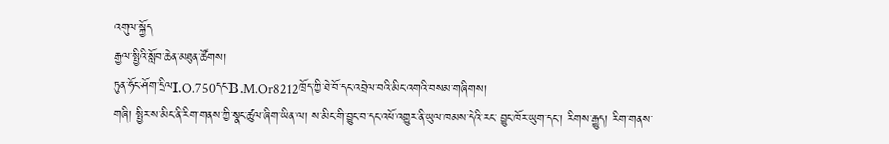འགུལ་སྐྱོད
རྒྱལ་སྤྱིའི་སློབ་ཆེན་མཐུན་ཚོགས།
ཏུན་ཧོང་ཤོག་དྲིལI.O.750དང་B.M.Or8212ཁྲོད་ཀྱི་ཐེ་བོ་དང་འབྲེལ་བའི་མིང་འགའི་བསམ་གཞིགས།
གཞི། སྤྱིར་ས་མིང་ནི་རིག་གནས་ཀྱི་སྣང་ཚུལ་ཞིག་ཡིན་ལ། ས་མིང་གི་བྱུང་བ་དང་འཕོ་འགྱུར་ནི་ཡུལ་ཁམས་དེའི་རང་ བྱུང་ཁོར་ཡུག་དང་། རིགས་རྒྱུད། རིག་གནས་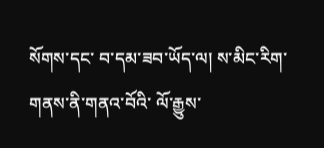སོགས་དང་ བ་དམ་ཟབ་ཡོད་ལ། ས་མིང་རིག་གནས་ནི་གནའ་བོའི་ ལོ་རྒྱུས་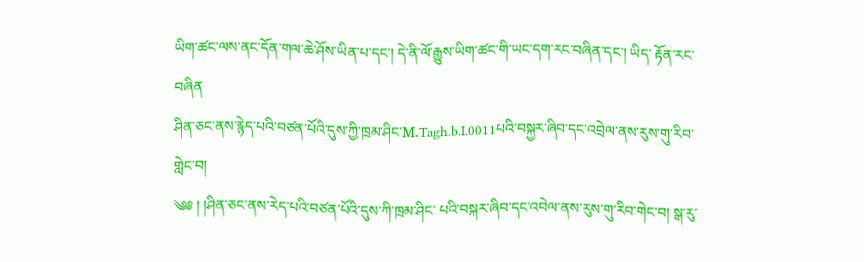ཡིག་ཚང་ལས་ནང་དོན་གལ་ཆེ་ཤོས་ཡིན་པ་དང་། དེ་ནི་ལོ་རྒྱུས་ཡིག་ཚང་གི་ཡང་དག་རང་བཞིན་དང་། ཡིད་ རྟོན་རང་བཞིན
ཤིན་ཅང་ནས་རྙེད་པའི་བཙན་པོའི་དུས་ཀྱི་ཁྲམ་ཤིང་M.Tagh.b.I.0011པའི་བསྐྱར་ཞིབ་དང་འབྲེལ་ནས་རུས་གུ་རིབ་གླེང་བ།
༄༅ ། །ཤིན་ཅང་ནས་རེད་པའི་བཙན་པོའི་དུས་ཀི་ཁྲམ་ཤིང་ པའི་བསྐར་ཞིབ་དང་འབེལ་ནས་རུས་གུ་རིབ་གེང་བ། སྒ་རུ་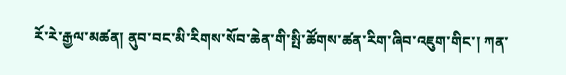རོ་རེ་རྒྱལ་མཚན། ནུབ་བང་མི་རིགས་སོབ་ཆེན་གི་སྤི་ཚོགས་ཚན་རིག་ཞིབ་འཇུག་གིང་། ཀན་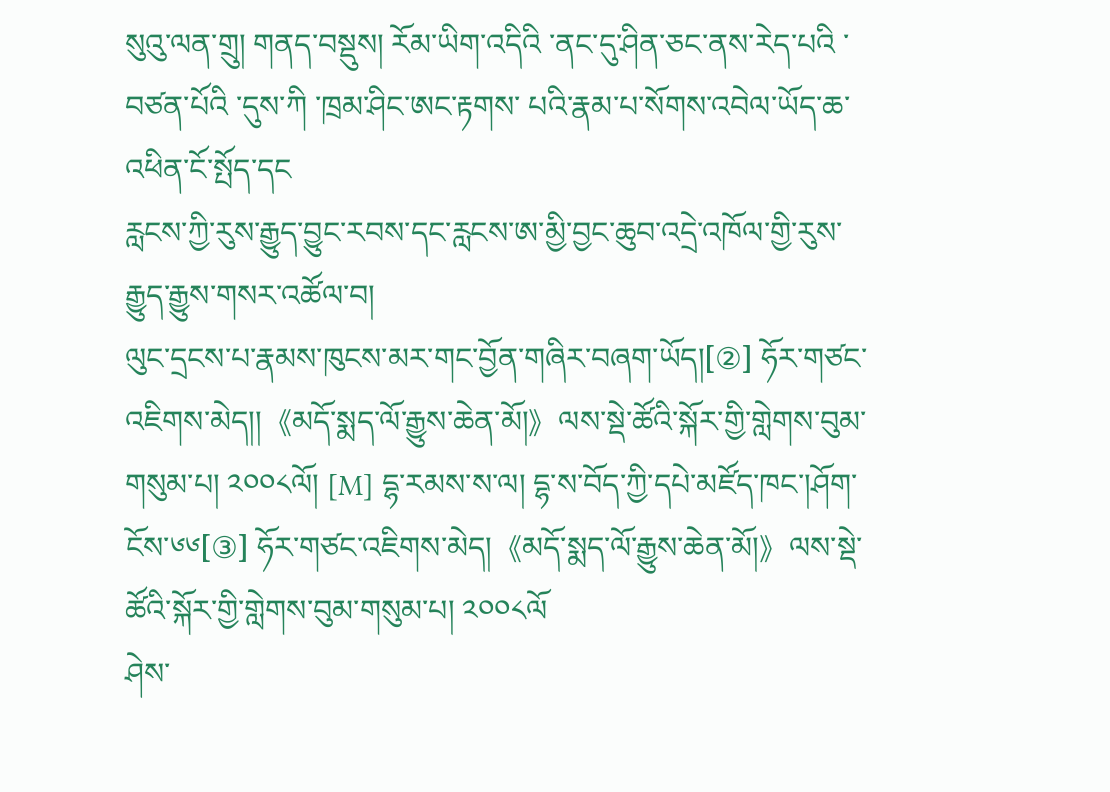སུའུ་ལན་གྲུ། གནད་བསྡུས། རོམ་ཡིག་འདིའི ་ནང་དུ་ཤིན་ཅང་ནས་རེད་པའི ་བཙན་པོའི ་དུས་ཀི ་ཁྲམ་ཤིང་ཨང་རྟགས་ པའི་རྣམ་པ་སོགས་འབེལ་ཡོད་ཆ་འཕིན་ངོ་སྤོད་དང
རླངས་ཀྱི་རུས་རྒྱུད་བྱུང་རབས་དང་རླངས་ཨ་མྱི་བྱང་ཆུབ་འདྲེ་འཁོལ་གྱི་རུས་རྒྱུད་རྒྱུས་གསར་འཚོལ་བ།
ལུང་དྲངས་པ་རྣམས་ཁུངས་མར་གང་བྱོན་གཞིར་བཞག་ཡོད།[②] ཧོར་གཙང་འཇིགས་མེད།།《མདོ་སྨད་ལོ་རྒྱུས་ཆེན་མོ།》ལས་སྡེ་ཚོའི་སྐོར་གྱི་གླེགས་བུམ་གསུམ་པ། ༢༠༠༨ལོ། [M] དྷ་རམས་ས་ལ། དྷ་ས་བོད་ཀྱི་དཔེ་མཛོད་ཁང་།ཤོག་ངོས་༦༦[③] ཧོར་གཙང་འཇིགས་མེད།《མདོ་སྨད་ལོ་རྒྱུས་ཆེན་མོ།》ལས་སྡེ་ཚོའི་སྐོར་གྱི་གླེགས་བུམ་གསུམ་པ། ༢༠༠༨ལོ
ཤེས་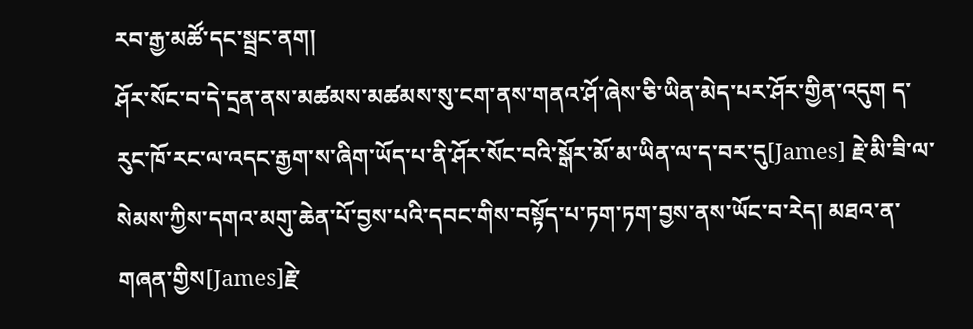རབ་རྒྱ་མཚོ་དང་སྦྲང་ནག།
ཤོར་སོང་བ་དེ་དྲན་ནས་མཚམས་མཚམས་སུ་ངག་ནས་གནའ་ཤོ་ཞེས་ཅི་ཡིན་མེད་པར་ཤོར་གྱིན་འདུག ད་རུང་ཁོ་རང་ལ་འདང་རྒྱག་ས་ཞིག་ཡོད་པ་ནི་ཤོར་སོང་བའི་སྒོར་མོ་མ་ཡིན་ལ་ད་བར་དུ[James] རྗེ་མི་ཟི་ལ་སེམས་ཀྱིས་དགའ་མགུ་ཆེན་པོ་བྱས་པའི་དབང་གིས་བསྟོད་པ་ཏག་ཏག་བྱས་ནས་ཡོང་བ་རེད། མཐའ་ན་གཞན་གྱིས[James]རྗེ་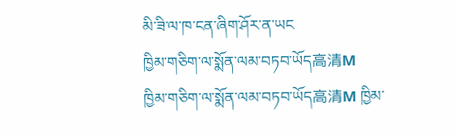མི་ཟི་ལ་ཁ་ངན་ཞིག་ཤོར་ན་ཡང
ཁྱིམ་གཅིག་ལ་སྨོན་ལམ་བཏབ་ཡོད高清M
ཁྱིམ་གཅིག་ལ་སྨོན་ལམ་བཏབ་ཡོད高清M ཁྱིམ་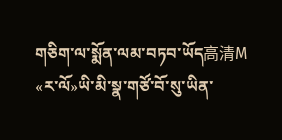གཅིག་ལ་སྨོན་ལམ་བཏབ་ཡོད高清M
«ར་ལོ»ཡི་མི་སྣ་གཙོ་བོ་སུ་ཡིན་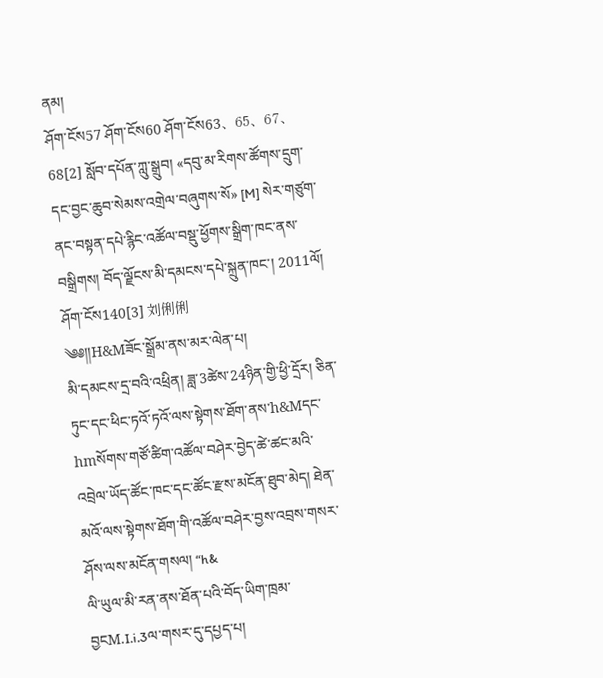ནམ།
ཤོག་ངོས57 ཤོག་ངོས60 ཤོག་ངོས63、65、67、68[2] སློབ་དཔོན་ཀླུ་སྒྲུབ། «དབུ་མ་རིགས་ཚོགས་དྲུག་དང་བྱང་ཆུབ་སེམས་འགྲེལ་བཞུགས་སོ» [M] སེར་གཙུག་ནང་བསྟན་དཔེ་རྙིང་འཚོལ་བསྡུ་ཕྱོགས་སྒྲིག་ཁང་ནས་བསྒྲིགས། བོད་ལྗོངས་མི་དམངས་དཔེ་སྐྲུན་ཁང་། 2011ལོ། ཤོག་ངོས140[3] 刘俐俐
༄༅།།H&Mཟོང་སྒྲོམ་ནས་མར་ལེན་པ།
མི་དམངས་དྲ་བའི་འཕྲིན། ཟླ་3ཚེས་24ཉིན་གྱི་ཕྱི་དྲོར། ཅིན་ཏུང་དང་ཕིང་ཏའོ་ཏའོ་ལས་སྟེགས་ཐོག་ནས་h&Mདང་hmསོགས་གཙོ་ཚིག་འཚོལ་བཤེར་བྱེད་ཚེ་ཚང་མའི་འབྲེལ་ཡོད་ཚོང་ཁང་དང་ཚོང་རྫས་མངོན་ཐུབ་མེད། ཐེན་མའོ་ལས་སྟེགས་ཐོག་གི་འཚོལ་བཤེར་བྱས་འབྲས་གསར་ཤོས་ལས་མངོན་གསལ། “h&
ལི་ཡུལ་མི་རན་ནས་ཐོན་པའི་བོད་ཡིག་ཁྲམ་བྱངM.I.i.3ལ་གསར་དུ་དཔྱད་པ།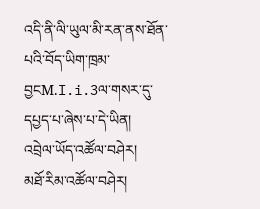འདི་ནི་ལི་ཡུལ་མི་རན་ནས་ཐོན་པའི་བོད་ཡིག་ཁྲམ་བྱངM.I.i.3ལ་གསར་དུ་དཔྱད་པ་ཞེས་པ་དེ་ཡིན།
འབྲེལ་ཡོད་འཚོལ་བཤེར།
མཐོ་རིམ་འཚོལ་བཤེར།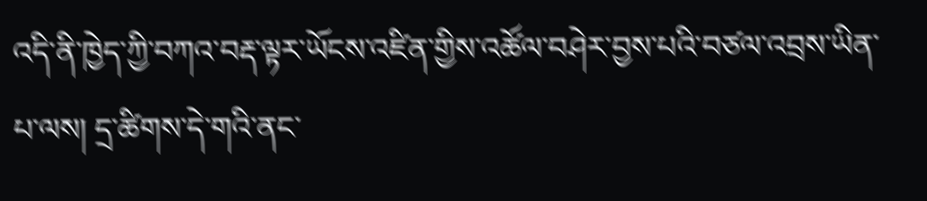འདི་ནི་ཁྱེད་ཀྱི་བཀའ་བརྡ་ལྟར་ཡོངས་འཛིན་གྱིས་འཚོལ་བཤེར་བྱས་པའི་བཙལ་འབྲས་ཡིན་པ་ལས། དྲ་ཚིགས་དེ་གའི་ནང་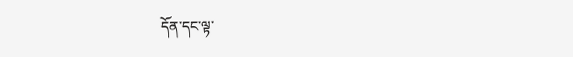དོན་དང་ལྟ་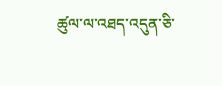ཚུལ་ལ་འཐད་འདུན་ཅི་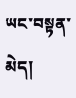ཡང་བསྟན་མེད།